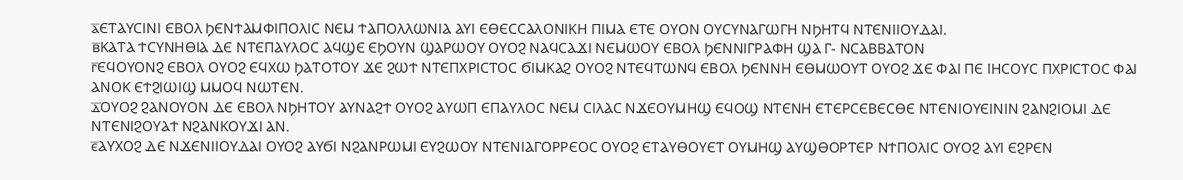ⲁ̅ⲈⲦⲀⲨⲤⲒⲚⲒ ⲈⲂⲞⲖ ϦⲈⲚϮⲀⲘⲪⲒⲠⲞⲖⲒⲤ ⲚⲈⲘ ϮⲀⲠⲞⲖⲖⲰⲚⲒⲀ ⲀⲨⲒ ⲈⲐⲈⲤⲤⲀⲖⲞⲚⲒⲔⲎ ⲠⲒⲘⲀ ⲈⲦⲈ ⲞⲨⲞⲚ ⲞⲨⲤⲨⲚⲀⲄⲰⲄⲎ ⲚϦⲎⲦϤ ⲚⲦⲈⲚⲒⲒⲞⲨⲆⲀⲒ.
ⲃ̅ⲔⲀⲦⲀ ϮⲤⲨⲚⲎⲐⲒⲀ ⲆⲈ ⲚⲦⲈⲠⲀⲨⲖⲞⲤ ⲀϤϢⲈ ⲈϦⲞⲨⲚ ϢⲀⲢⲰⲞⲨ ⲞⲨⲞϨ ⲚⲀϤⲤⲀϪⲒ ⲚⲈⲘⲰⲞⲨ ⲈⲂⲞⲖ ϦⲈⲚⲚⲒⲄⲢⲀⲪⲎ ϢⲀ Ⲅ- ⲚⲤⲀⲂⲂⲀⲦⲞⲚ
ⲅ̅ⲈϤⲞⲨⲞⲚϨ ⲈⲂⲞⲖ ⲞⲨⲞϨ ⲈϤⲬⲰ ϦⲀⲦⲞⲦⲞⲨ ϪⲈ ϨⲰϮ ⲚⲦⲈⲠⲬⲢⲒⲤⲦⲞⲤ ϬⲒⲘⲔⲀϨ ⲞⲨⲞϨ ⲚⲦⲈϤⲦⲰⲚϤ ⲈⲂⲞⲖ ϦⲈⲚⲚⲎ ⲈⲐⲘⲰⲞⲨⲦ ⲞⲨⲞϨ ϪⲈ ⲪⲀⲒ ⲠⲈ ⲒⲎⲤⲞⲨⲤ ⲠⲬⲢⲒⲤⲦⲞⲤ ⲪⲀⲒ ⲀⲚⲞⲔ ⲈϮϨⲒⲰⲒϢ ⲘⲘⲞϤ ⲚⲰⲦⲈⲚ.
ⲇ̅ⲞⲨⲞϨ ϨⲀⲚⲞⲨⲞⲚ ⲆⲈ ⲈⲂⲞⲖ ⲚϦⲎⲦⲞⲨ ⲀⲨⲚⲀϨϮ ⲞⲨⲞϨ ⲀⲨⲰⲠ ⲈⲠⲀⲨⲖⲞⲤ ⲚⲈⲘ ⲤⲒⲖⲀⲤ ⲚϪⲈⲞⲨⲘⲎϢ ⲈϤⲞϢ ⲚⲦⲈⲚⲎ ⲈⲦⲈⲢⲤⲈⲂⲈⲤⲐⲈ ⲚⲦⲈⲚⲒⲞⲨⲈⲒⲚⲒⲚ ϨⲀⲚϨⲒⲞⲘⲒ ⲆⲈ ⲚⲦⲈⲚⲒϨⲞⲨⲀϮ ⲚϨⲀⲚⲔⲞⲨϪⲒ ⲀⲚ.
ⲉ̅ⲀⲨⲬⲞϨ ⲆⲈ ⲚϪⲈⲚⲒⲒⲞⲨⲆⲀⲒ ⲞⲨⲞϨ ⲀⲨϬⲒ ⲚϨⲀⲚⲢⲰⲘⲒ ⲈⲨϨⲰⲞⲨ ⲚⲦⲈⲚⲒⲀⲄⲞⲢⲢⲈⲞⲤ ⲞⲨⲞϨ ⲈⲦⲀⲨⲐⲞⲨⲈⲦ ⲞⲨⲘⲎϢ ⲀⲨϢⲐⲞⲢⲦⲈⲢ ⲚϮⲠⲞⲖⲒⲤ ⲞⲨⲞϨ ⲀⲨⲒ ⲈϨⲢⲈⲚ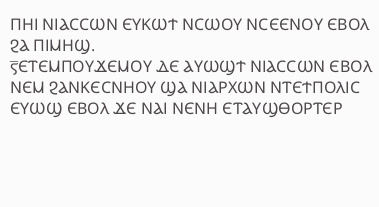ⲠⲎⲒ ⲚⲒⲀⲤⲤⲰⲚ ⲈⲨⲔⲰϮ ⲚⲤⲰⲞⲨ ⲚⲤⲈⲈⲚⲞⲨ ⲈⲂⲞⲖ ϨⲀ ⲠⲒⲘⲎϢ.
ⲋ̅ⲈⲦⲈⲘⲠⲞⲨϪⲈⲘⲞⲨ ⲆⲈ ⲀⲨⲰϢϮ ⲚⲒⲀⲤⲤⲰⲚ ⲈⲂⲞⲖ ⲚⲈⲘ ϨⲀⲚⲔⲈⲤⲚⲎⲞⲨ ϢⲀ ⲚⲒⲀⲢⲬⲰⲚ ⲚⲦⲈϮⲠⲞⲖⲒⲤ ⲈⲨⲰϢ ⲈⲂⲞⲖ ϪⲈ ⲚⲀⲒ ⲚⲈⲚⲎ ⲈⲦⲀⲨϢⲐⲞⲢⲦⲈⲢ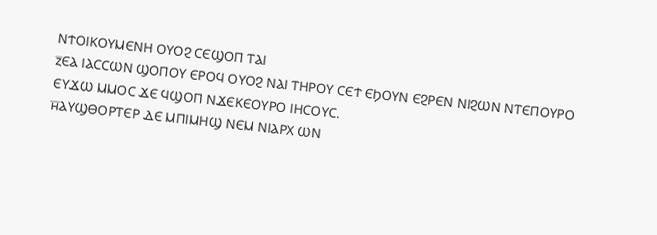ⲚϮⲞⲒⲔⲞⲨⲘⲈⲚⲎ ⲞⲨⲞϨ ⲤⲈϢⲞⲠ ⲦⲀⲒ
ⲍ̅ⲈⲀ ⲒⲀⲤⲤⲰⲚ ϢⲞⲠⲞⲨ ⲈⲢⲞϤ ⲞⲨⲞϨ ⲚⲀⲒ ⲦⲎⲢⲞⲨ ⲤⲈϮ ⲈϦⲞⲨⲚ ⲈϨⲢⲈⲚ ⲚⲒϨⲰⲚ ⲚⲦⲈⲠⲞⲨⲢⲞ ⲈⲨϪⲰ ⲘⲘⲞⲤ ϪⲈ ϤϢⲞⲠ ⲚϪⲈⲔⲈⲞⲨⲢⲞ ⲒⲎⲤⲞⲨⲤ.
ⲏ̅ⲀⲨϢⲐⲞⲢⲦⲈⲢ ⲆⲈ ⲘⲠⲒⲘⲎϢ ⲚⲈⲘ ⲚⲒⲀⲢⲬ ⲰⲚ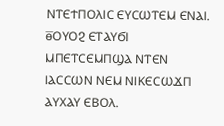ⲚⲦⲈϮⲠⲞⲖⲒⲤ ⲈⲨⲤⲰⲦⲈⲘ ⲈⲚⲀⲒ.
ⲑ̅ⲞⲨⲞϨ ⲈⲦⲀⲨϬⲒ ⲘⲠⲈⲦⲤⲈⲘⲠϢⲀ ⲚⲦⲈⲚ ⲒⲀⲤⲤⲰⲚ ⲚⲈⲘ ⲚⲒⲔⲈⲤⲰϪⲠ ⲀⲨⲬⲀⲨ ⲈⲂⲞⲖ.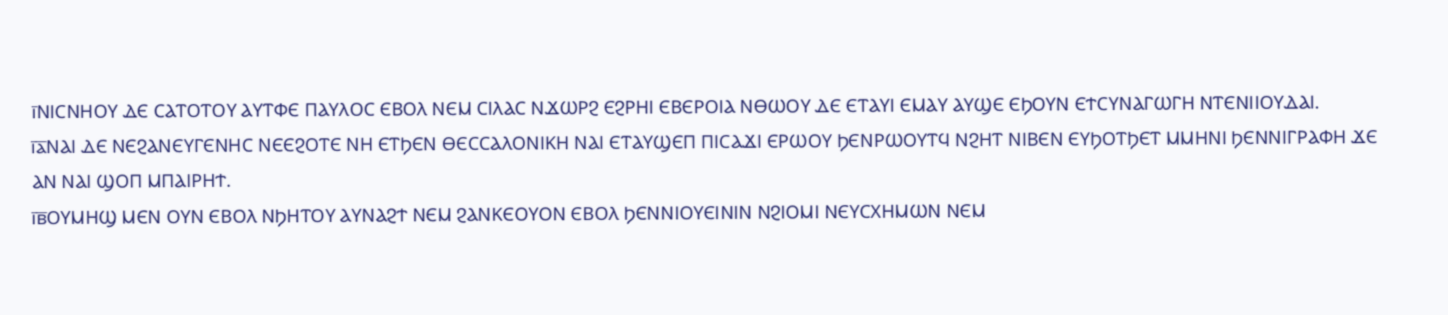ⲓ̅ⲚⲒⲤⲚⲎⲞⲨ ⲆⲈ ⲤⲀⲦⲞⲦⲞⲨ ⲀⲨⲦⲪⲈ ⲠⲀⲨⲖⲞⲤ ⲈⲂⲞⲖ ⲚⲈⲘ ⲤⲒⲖⲀⲤ ⲚϪⲰⲢϨ ⲈϨⲢⲎⲒ ⲈⲂⲈⲢⲞⲒⲀ ⲚⲐⲰⲞⲨ ⲆⲈ ⲈⲦⲀⲨⲒ ⲈⲘⲀⲨ ⲀⲨϢⲈ ⲈϦⲞⲨⲚ ⲈϮⲤⲨⲚⲀⲄⲰⲄⲎ ⲚⲦⲈⲚⲒⲒⲞⲨⲆⲀⲒ.
ⲓ̅ⲁ̅ⲚⲀⲒ ⲆⲈ ⲚⲈϨⲀⲚⲈⲨⲄⲈⲚⲎⲤ ⲚⲈⲈϨⲞⲦⲈ ⲚⲎ ⲈⲦϦⲈⲚ ⲐⲈⲤⲤⲀⲖⲞⲚⲒⲔⲎ ⲚⲀⲒ ⲈⲦⲀⲨϢⲈⲠ ⲠⲒⲤⲀϪⲒ ⲈⲢⲰⲞⲨ ϦⲈⲚⲢⲰⲞⲨⲦϤ ⲚϨⲎⲦ ⲚⲒⲂⲈⲚ ⲈⲨϦⲞⲦϦⲈⲦ ⲘⲘⲎⲚⲒ ϦⲈⲚⲚⲒⲄⲢⲀⲪⲎ ϪⲈ ⲀⲚ ⲚⲀⲒ ϢⲞⲠ ⲘⲠⲀⲒⲢⲎϮ.
ⲓ̅ⲃ̅ⲞⲨⲘⲎϢ ⲘⲈⲚ ⲞⲨⲚ ⲈⲂⲞⲖ ⲚϦⲎⲦⲞⲨ ⲀⲨⲚⲀϨϮ ⲚⲈⲘ ϨⲀⲚⲔⲈⲞⲨⲞⲚ ⲈⲂⲞⲖ ϦⲈⲚⲚⲒⲞⲨⲈⲒⲚⲒⲚ ⲚϨⲒⲞⲘⲒ ⲚⲈⲨⲤⲬⲎⲘⲰⲚ ⲚⲈⲘ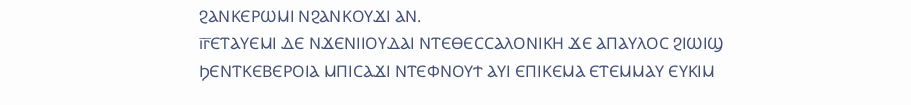ϨⲀⲚⲔⲈⲢⲰⲘⲒ ⲚϨⲀⲚⲔⲞⲨϪⲒ ⲀⲚ.
ⲓ̅ⲅ̅ⲈⲦⲀⲨⲈⲘⲒ ⲆⲈ ⲚϪⲈⲚⲒⲒⲞⲨⲆⲀⲒ ⲚⲦⲈⲐⲈⲤⲤⲀⲖⲞⲚⲒⲔⲎ ϪⲈ ⲀⲠⲀⲨⲖⲞⲤ ϨⲒⲰⲒϢ ϦⲈⲚⲦⲔⲈⲂⲈⲢⲞⲒⲀ ⲘⲠⲒⲤⲀϪⲒ ⲚⲦⲈⲪⲚⲞⲨϮ ⲀⲨⲒ ⲈⲠⲒⲔⲈⲘⲀ ⲈⲦⲈⲘⲘⲀⲨ ⲈⲨⲔⲒⲘ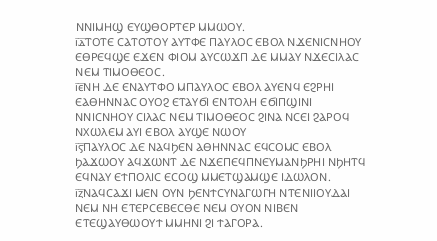ⲚⲚⲒⲘⲎϢ ⲈⲨϢⲐⲞⲢⲦⲈⲢ ⲘⲘⲰⲞⲨ.
ⲓ̅ⲇ̅ⲦⲞⲦⲈ ⲤⲀⲦⲞⲦⲞⲨ ⲀⲨⲦⲪⲈ ⲠⲀⲨⲖⲞⲤ ⲈⲂⲞⲖ ⲚϪⲈⲚⲒⲤⲚⲎⲞⲨ ⲈⲐⲢⲈϤϢⲈ ⲈϪⲈⲚ ⲪⲒⲞⲘ ⲀⲨⲤⲰϪⲠ ⲆⲈ ⲘⲘⲀⲨ ⲚϪⲈⲤⲒⲖⲀⲤ ⲚⲈⲘ ⲦⲒⲘⲞⲐⲈⲞⲤ.
ⲓ̅ⲉ̅ⲚⲎ ⲆⲈ ⲈⲚⲀⲨⲦⲪⲞ ⲘⲠⲀⲨⲖⲞⲤ ⲈⲂⲞⲖ ⲀⲨⲈⲚϤ ⲈϨⲢⲎⲒ ⲈⲀⲐⲎⲚⲚⲀⲤ ⲞⲨⲞϨ ⲈⲦⲀⲨϬⲒ ⲈⲚⲦⲞⲖⲎ ⲈϬⲒⲠϢⲒⲚⲒ ⲚⲚⲒⲤⲚⲎⲞⲨ ⲤⲒⲖⲀⲤ ⲚⲈⲘ ⲦⲒⲘⲞⲐⲈⲞⲤ ϨⲒⲚⲀ ⲚⲤⲈⲒ ϨⲀⲢⲞϤ ⲚⲬⲰⲖⲈⲘ ⲀⲨⲒ ⲈⲂⲞⲖ ⲀⲨϢⲈ ⲚⲰⲞⲨ
ⲓ̅ⲋ̅ⲠⲀⲨⲖⲞⲤ ⲆⲈ ⲚⲀϤϦⲈⲚ ⲀⲐⲎⲚⲚⲀⲤ ⲈϤⲤⲞⲘⲤ ⲈⲂⲞⲖ ϦⲀϪⲰⲞⲨ ⲀϤϪⲰⲚⲦ ⲆⲈ ⲚϪⲈⲠⲈϤⲠⲚⲈⲨⲘⲀⲚϦⲢⲎⲒ ⲚϦⲎⲦϤ ⲈϤⲚⲀⲨ ⲈϮⲠⲞⲖⲒⲤ ⲈⲤⲞϢ ⲘⲘⲈⲦϢⲀⲘϢⲈ ⲒⲆⲰⲖⲞⲚ.
ⲓ̅ⲍ̅ⲚⲀϤⲤⲀϪⲒ ⲘⲈⲚ ⲞⲨⲚ ϦⲈⲚϮⲤⲨⲚⲀⲄⲰⲄⲎ ⲚⲦⲈⲚⲒⲒⲞⲨⲆⲀⲒ ⲚⲈⲘ ⲚⲎ ⲈⲦⲈⲢⲤⲈⲂⲈⲤⲐⲈ ⲚⲈⲘ ⲞⲨⲞⲚ ⲚⲒⲂⲈⲚ ⲈⲦⲈϢⲀⲨⲐⲰⲞⲨϮ ⲘⲘⲎⲚⲒ ϨⲒ ϮⲀⲄⲞⲢⲀ.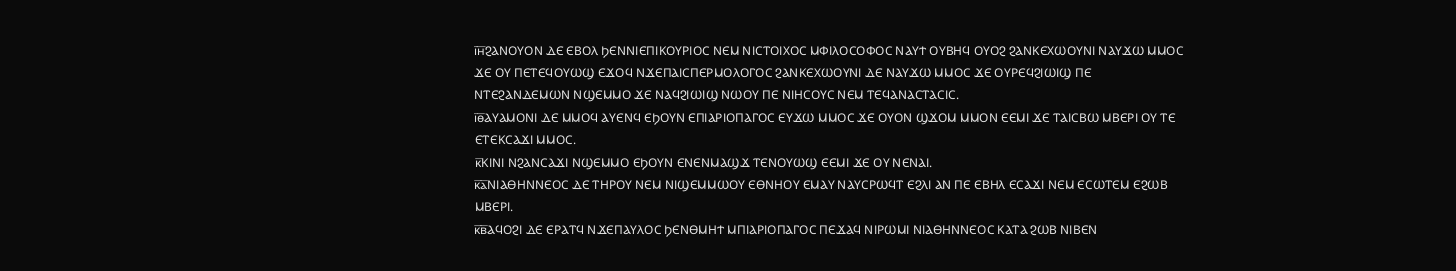ⲓ̅ⲏ̅ϨⲀⲚⲞⲨⲞⲚ ⲆⲈ ⲈⲂⲞⲖ ϦⲈⲚⲚⲒⲈⲠⲒⲔⲞⲨⲢⲒⲞⲤ ⲚⲈⲘ ⲚⲒⲤⲦⲞⲒⲬⲞⲤ ⲘⲪⲒⲖⲞⲤⲞⲪⲞⲤ ⲚⲀⲨϮ ⲞⲨⲂⲎϤ ⲞⲨⲞϨ ϨⲀⲚⲔⲈⲬⲰⲞⲨⲚⲒ ⲚⲀⲨϪⲰ ⲘⲘⲞⲤ ϪⲈ ⲞⲨ ⲠⲈⲦⲈϤⲞⲨⲰϢ ⲈϪⲞϤ ⲚϪⲈⲠⲀⲒⲤⲠⲈⲢⲘⲞⲖⲞⲄⲞⲤ ϨⲀⲚⲔⲈⲬⲰⲞⲨⲚⲒ ⲆⲈ ⲚⲀⲨϪⲰ ⲘⲘⲞⲤ ϪⲈ ⲞⲨⲢⲈϤϨⲒⲰⲒϢ ⲠⲈ ⲚⲦⲈϨⲀⲚⲆⲈⲘⲰⲚ ⲚϢⲈⲘⲘⲞ ϪⲈ ⲚⲀϤϨⲒⲰⲒϢ ⲚⲰⲞⲨ ⲠⲈ ⲚⲒⲎⲤⲞⲨⲤ ⲚⲈⲘ ⲦⲈϤⲀⲚⲀⲤⲦⲀⲤⲒⲤ.
ⲓ̅ⲑ̅ⲀⲨⲀⲘⲞⲚⲒ ⲆⲈ ⲘⲘⲞϤ ⲀⲨⲈⲚϤ ⲈϦⲞⲨⲚ ⲈⲠⲒⲀⲢⲒⲞⲠⲀⲄⲞⲤ ⲈⲨϪⲰ ⲘⲘⲞⲤ ϪⲈ ⲞⲨⲞⲚ ϢϪⲞⲘ ⲘⲘⲞⲚ ⲈⲈⲘⲒ ϪⲈ ⲦⲀⲒⲤⲂⲰ ⲘⲂⲈⲢⲒ ⲞⲨ ⲦⲈ ⲈⲦⲈⲔⲤⲀϪⲒ ⲘⲘⲞⲤ.
ⲕ̅ⲔⲒⲚⲒ ⲚϨⲀⲚⲤⲀϪⲒ ⲚϢⲈⲘⲘⲞ ⲈϦⲞⲨⲚ ⲈⲚⲈⲚⲘⲀϢϪ ⲦⲈⲚⲞⲨⲰϢ ⲈⲈⲘⲒ ϪⲈ ⲞⲨ ⲚⲈⲚⲀⲒ.
ⲕ̅ⲁ̅ⲚⲒⲀⲐⲎⲚⲚⲈⲞⲤ ⲆⲈ ⲦⲎⲢⲞⲨ ⲚⲈⲘ ⲚⲒϢⲈⲘⲘⲰⲞⲨ ⲈⲐⲚⲎⲞⲨ ⲈⲘⲀⲨ ⲚⲀⲨⲤⲢⲰϤⲦ ⲈϨⲖⲒ ⲀⲚ ⲠⲈ ⲈⲂⲎⲖ ⲈⲤⲀϪⲒ ⲚⲈⲘ ⲈⲤⲰⲦⲈⲘ ⲈϨⲰⲂ ⲘⲂⲈⲢⲒ.
ⲕ̅ⲃ̅ⲀϤⲞϨⲒ ⲆⲈ ⲈⲢⲀⲦϤ ⲚϪⲈⲠⲀⲨⲖⲞⲤ ϦⲈⲚⲐⲘⲎϮ ⲘⲠⲒⲀⲢⲒⲞⲠⲀⲄⲞⲤ ⲠⲈϪⲀϤ ⲚⲒⲢⲰⲘⲒ ⲚⲒⲀⲐⲎⲚⲚⲈⲞⲤ ⲔⲀⲦⲀ ϨⲰⲂ ⲚⲒⲂⲈⲚ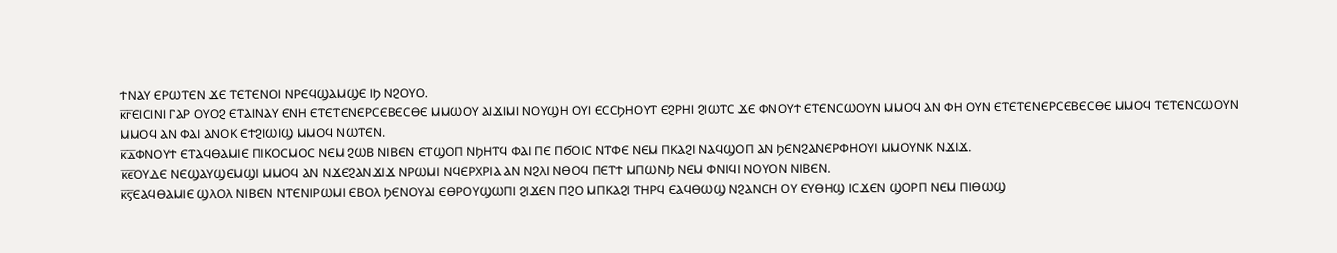ϮⲚⲀⲨ ⲈⲢⲰⲦⲈⲚ ϪⲈ ⲦⲈⲦⲈⲚⲞⲒ ⲚⲢⲈϤϢⲀⲘϢⲈ ⲒϦ ⲚϨⲞⲨⲞ.
ⲕ̅ⲅ̅ⲈⲒⲤⲒⲚⲒ ⲄⲀⲢ ⲞⲨⲞϨ ⲈⲦⲀⲒⲚⲀⲨ ⲈⲚⲎ ⲈⲦⲈⲦⲈⲚⲈⲢⲤⲈⲂⲈⲤⲐⲈ ⲘⲘⲰⲞⲨ ⲀⲒϪⲒⲘⲒ ⲚⲞⲨϢⲎ ⲞⲨⲒ ⲈⲤⲤϦⲎⲞⲨⲦ ⲈϨⲢⲎⲒ ϨⲒⲰⲦⲤ ϪⲈ ⲪⲚⲞⲨϮ ⲈⲦⲈⲚⲤⲰⲞⲨⲚ ⲘⲘⲞϤ ⲀⲚ ⲪⲎ ⲞⲨⲚ ⲈⲦⲈⲦⲈⲚⲈⲢⲤⲈⲂⲈⲤⲐⲈ ⲘⲘⲞϤ ⲦⲈⲦⲈⲚⲤⲰⲞⲨⲚ ⲘⲘⲞϤ ⲀⲚ ⲪⲀⲒ ⲀⲚⲞⲔ ⲈϮϨⲒⲰⲒϢ ⲘⲘⲞϤ ⲚⲰⲦⲈⲚ.
ⲕ̅ⲇ̅ⲪⲚⲞⲨϮ ⲈⲦⲀϤⲐⲀⲘⲒⲈ ⲠⲒⲔⲞⲤⲘⲞⲤ ⲚⲈⲘ ϨⲰⲂ ⲚⲒⲂⲈⲚ ⲈⲦϢⲞⲠ ⲚϦⲎⲦϤ ⲪⲀⲒ ⲠⲈ ⲠϬⲞⲒⲤ ⲚⲦⲪⲈ ⲚⲈⲘ ⲠⲔⲀϨⲒ ⲚⲀϤϢⲞⲠ ⲀⲚ ϦⲈⲚϨⲀⲚⲈⲢⲪⲎⲞⲨⲒ ⲘⲘⲞⲨⲚⲔ ⲚϪⲒϪ.
ⲕ̅ⲉ̅ⲞⲨⲆⲈ ⲚⲈϢⲀⲨϢⲈⲘϢⲒ ⲘⲘⲞϤ ⲀⲚ ⲚϪⲈϨⲀⲚϪⲒϪ ⲚⲢⲰⲘⲒ ⲚϤⲈⲢⲬⲢⲒⲀ ⲀⲚ ⲚϨⲖⲒ ⲚⲐⲞϤ ⲠⲈⲦϮ ⲘⲠⲰⲚϦ ⲚⲈⲘ ⲪⲚⲒϤⲒ ⲚⲞⲨⲞⲚ ⲚⲒⲂⲈⲚ.
ⲕ̅ⲋ̅ⲈⲀϤⲐⲀⲘⲒⲈ ϢⲖⲞⲖ ⲚⲒⲂⲈⲚ ⲚⲦⲈⲚⲒⲢⲰⲘⲒ ⲈⲂⲞⲖ ϦⲈⲚⲞⲨⲀⲒ ⲈⲐⲢⲞⲨϢⲰⲠⲒ ϨⲒϪⲈⲚ ⲠϨⲞ ⲘⲠⲔⲀϨⲒ ⲦⲎⲢϤ ⲈⲀϤⲐⲰϢ ⲚϨⲀⲚⲤⲎ ⲞⲨ ⲈⲨⲐⲎϢ ⲒⲤϪⲈⲚ ϢⲞⲢⲠ ⲚⲈⲘ ⲠⲒⲐⲰϢ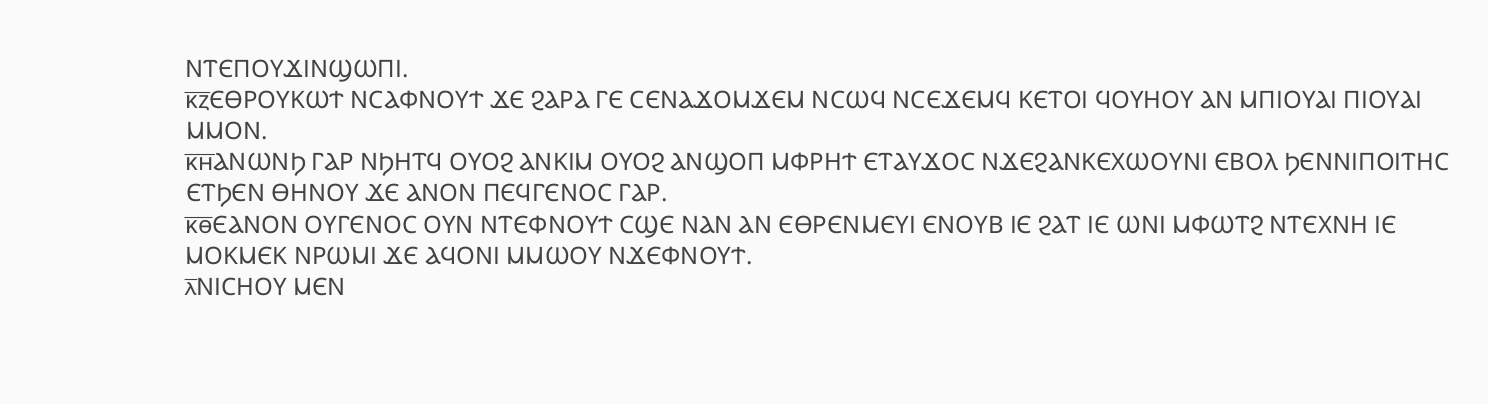ⲚⲦⲈⲠⲞⲨϪⲒⲚϢⲰⲠⲒ.
ⲕ̅ⲍ̅ⲈⲐⲢⲞⲨⲔⲰϮ ⲚⲤⲀⲪⲚⲞⲨϮ ϪⲈ ϨⲀⲢⲀ ⲄⲈ ⲤⲈⲚⲀϪⲞⲘϪⲈⲘ ⲚⲤⲰϤ ⲚⲤⲈϪⲈⲘϤ ⲔⲈⲦⲞⲒ ϤⲞⲨⲎⲞⲨ ⲀⲚ ⲘⲠⲒⲞⲨⲀⲒ ⲠⲒⲞⲨⲀⲒ ⲘⲘⲞⲚ.
ⲕ̅ⲏ̅ⲀⲚⲰⲚϦ ⲄⲀⲢ ⲚϦⲎⲦϤ ⲞⲨⲞϨ ⲀⲚⲔⲒⲘ ⲞⲨⲞϨ ⲀⲚϢⲞⲠ ⲘⲪⲢⲎϮ ⲈⲦⲀⲨϪⲞⲤ ⲚϪⲈϨⲀⲚⲔⲈⲬⲰⲞⲨⲚⲒ ⲈⲂⲞⲖ ϦⲈⲚⲚⲒⲠⲞⲒⲦⲎⲤ ⲈⲦϦⲈⲚ ⲐⲎⲚⲞⲨ ϪⲈ ⲀⲚⲞⲚ ⲠⲈϤⲄⲈⲚⲞⲤ ⲄⲀⲢ.
ⲕ̅ⲑ̅ⲈⲀⲚⲞⲚ ⲞⲨⲄⲈⲚⲞⲤ ⲞⲨⲚ ⲚⲦⲈⲪⲚⲞⲨϮ ⲤϢⲈ ⲚⲀⲚ ⲀⲚ ⲈⲐⲢⲈⲚⲘⲈⲨⲒ ⲈⲚⲞⲨⲂ ⲒⲈ ϨⲀⲦ ⲒⲈ ⲰⲚⲒ ⲘⲪⲰⲦϨ ⲚⲦⲈⲬⲚⲎ ⲒⲈ ⲘⲞⲔⲘⲈⲔ ⲚⲢⲰⲘⲒ ϪⲈ ⲀϤⲞⲚⲒ ⲘⲘⲰⲞⲨ ⲚϪⲈⲪⲚⲞⲨϮ.
ⲗ̅ⲚⲒⲤⲎⲞⲨ ⲘⲈⲚ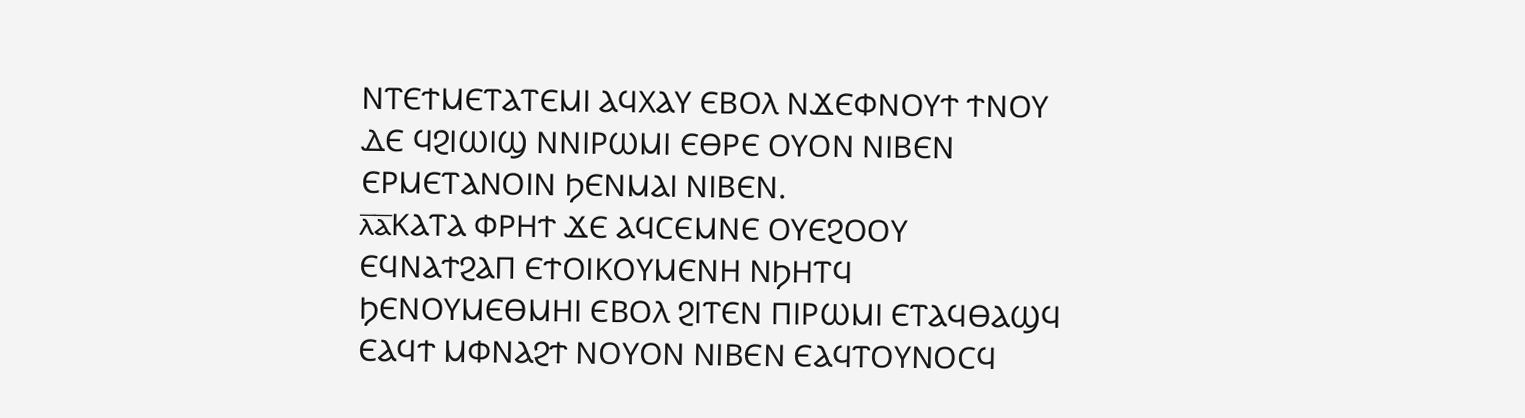ⲚⲦⲈϮⲘⲈⲦⲀⲦⲈⲘⲒ ⲀϤⲬⲀⲨ ⲈⲂⲞⲖ ⲚϪⲈⲪⲚⲞⲨϮ ϮⲚⲞⲨ ⲆⲈ ϤϨⲒⲰⲒϢ ⲚⲚⲒⲢⲰⲘⲒ ⲈⲐⲢⲈ ⲞⲨⲞⲚ ⲚⲒⲂⲈⲚ ⲈⲢⲘⲈⲦⲀⲚⲞⲒⲚ ϦⲈⲚⲘⲀⲒ ⲚⲒⲂⲈⲚ.
ⲗ̅ⲁ̅ⲔⲀⲦⲀ ⲪⲢⲎϮ ϪⲈ ⲀϤⲤⲈⲘⲚⲈ ⲞⲨⲈϨⲞⲞⲨ ⲈϤⲚⲀϮϨⲀⲠ ⲈϮⲞⲒⲔⲞⲨⲘⲈⲚⲎ ⲚϦⲎⲦϤ ϦⲈⲚⲞⲨⲘⲈⲐⲘⲎⲒ ⲈⲂⲞⲖ ϨⲒⲦⲈⲚ ⲠⲒⲢⲰⲘⲒ ⲈⲦⲀϤⲐⲀϢϤ ⲈⲀϤϮ ⲘⲪⲚⲀϨϮ ⲚⲞⲨⲞⲚ ⲚⲒⲂⲈⲚ ⲈⲀϤⲦⲞⲨⲚⲞⲤϤ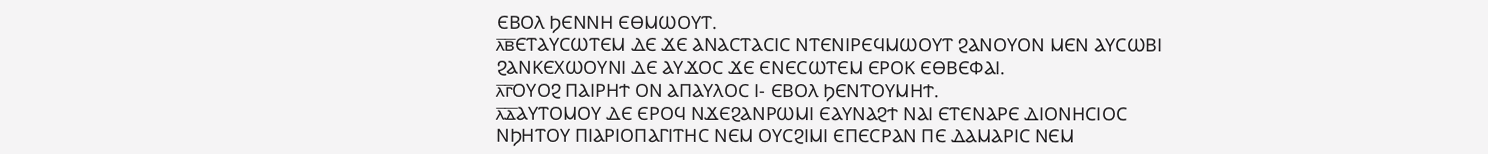ⲈⲂⲞⲖ ϦⲈⲚⲚⲎ ⲈⲐⲘⲰⲞⲨⲦ.
ⲗ̅ⲃ̅ⲈⲦⲀⲨⲤⲰⲦⲈⲘ ⲆⲈ ϪⲈ ⲀⲚⲀⲤⲦⲀⲤⲒⲤ ⲚⲦⲈⲚⲒⲢⲈϤⲘⲰⲞⲨⲦ ϨⲀⲚⲞⲨⲞⲚ ⲘⲈⲚ ⲀⲨⲤⲰⲂⲒ ϨⲀⲚⲔⲈⲬⲰⲞⲨⲚⲒ ⲆⲈ ⲀⲨϪⲞⲤ ϪⲈ ⲈⲚⲈⲤⲰⲦⲈⲘ ⲈⲢⲞⲔ ⲈⲐⲂⲈⲪⲀⲒ.
ⲗ̅ⲅ̅ⲞⲨⲞϨ ⲠⲀⲒⲢⲎϮ ⲞⲚ ⲀⲠⲀⲨⲖⲞⲤ Ⲓ- ⲈⲂⲞⲖ ϦⲈⲚⲦⲞⲨⲘⲎϮ.
ⲗ̅ⲇ̅ⲀⲨⲦⲞⲘⲞⲨ ⲆⲈ ⲈⲢⲞϤ ⲚϪⲈϨⲀⲚⲢⲰⲘⲒ ⲈⲀⲨⲚⲀϨϮ ⲚⲀⲒ ⲈⲦⲈⲚⲀⲢⲈ ⲆⲒⲞⲚⲎⲤⲒⲞⲤ ⲚϦⲎⲦⲞⲨ ⲠⲒⲀⲢⲒⲞⲠⲀⲄⲒⲦⲎⲤ ⲚⲈⲘ ⲞⲨⲤϨⲒⲘⲒ ⲈⲠⲈⲤⲢⲀⲚ ⲠⲈ ⲆⲀⲘⲀⲢⲒⲤ ⲚⲈⲘ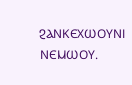ϨⲀⲚⲔⲈⲬⲰⲞⲨⲚⲒ ⲚⲈⲘⲰⲞⲨ.